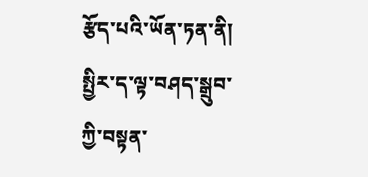རྩོད་པའི་ཡོན་ཏན་ནི། སྤྱིར་ད་ལྟ་བཤད་སྒྲུབ་ཀྱི་བསྟན་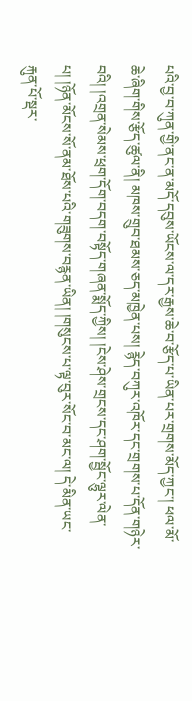པའི་བྱ་བ་ཀུན་གྱི་ནང་ན་མདོ་དབུས་ཡོངས་ལ་དར་རྒྱས་ཆེ་བ་རྩོད་པ་ཡིན་པར་གྲགས་མོད་ཀྱང་། ཕལ་མོ་ཆེ་ཞིག་གིས་རྩོད་ཚུལ་ནི། མཁས་གྲུབ་ཐམས་ཅད་མཁྱེན་པས། རྙེད་བཀུར་འཁོར་དང་གྲགས་པ་དོན་གཉེར་བའི། །འགྲན་སེམས་ཕྲག་དོག་བདག་བསྟོད་གཞན་སྨོད་ཀྱིས། །ངེས་ཤེས་གྲངས་དང་ཤག་སྦྱོང་ལྷུར་ལེན་པ། །ཉོན་མོངས་སོ་ནམ་ཐོས་པའི་གཟུགས་བརྙན་ཡིན། །གསུངས་པ་ལྟ་བུར་སོང་བ་མང་ལ། དེ་མིན་ཡང་རྐུན་པོ་སྡར་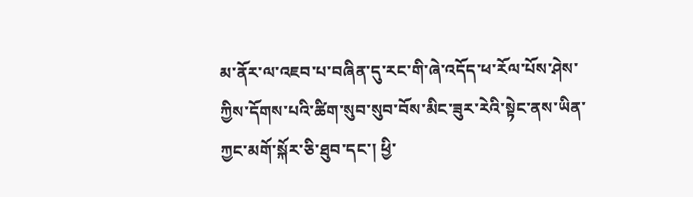མ་ནོར་ལ་འཇབ་པ་བཞིན་དུ་རང་གི་ཞེ་འདོད་ཕ་རོལ་པོས་ཤེས་ཀྱིས་དོགས་པའི་ཚིག་སུབ་སུབ་བོས་མིང་ཟུར་རེའི་སྟེང་ནས་ཡིན་ཀྱང་མགོ་སྐོར་ཅི་ཐུབ་དང་། ཕྱི་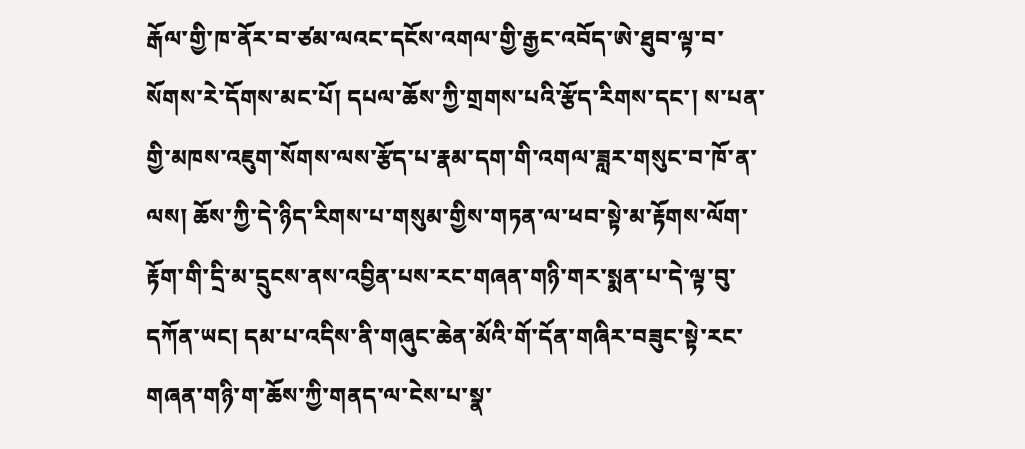རྒོལ་གྱི་ཁ་ནོར་བ་ཙམ་ལའང་དངོས་འགལ་གྱི་རྒྱང་འབོད་ཨེ་ཐུབ་ལྟ་བ་སོགས་རེ་དོགས་མང་པོ། དཔལ་ཆོས་ཀྱི་གྲགས་པའི་རྩོད་རིགས་དང་། ས་པན་གྱི་མཁས་འཇུག་སོགས་ལས་རྩོད་པ་རྣམ་དག་གི་འགལ་ཟླར་གསུང་བ་ཁོ་ན་ལས། ཆོས་ཀྱི་དེ་ཉིད་རིགས་པ་གསུམ་གྱིས་གཏན་ལ་ཕབ་སྟེ་མ་རྟོགས་ལོག་རྟོག་གི་དྲི་མ་དྲུངས་ནས་འབྱིན་པས་རང་གཞན་གཉི་གར་སྨན་པ་དེ་ལྟ་བུ་དཀོན་ཡང། དམ་པ་འདིས་ནི་གཞུང་ཆེན་མོའི་གོ་དོན་གཞིར་བཟུང་སྟེ་རང་གཞན་གཉི་ག་ཆོས་ཀྱི་གནད་ལ་ངེས་པ་སྣ་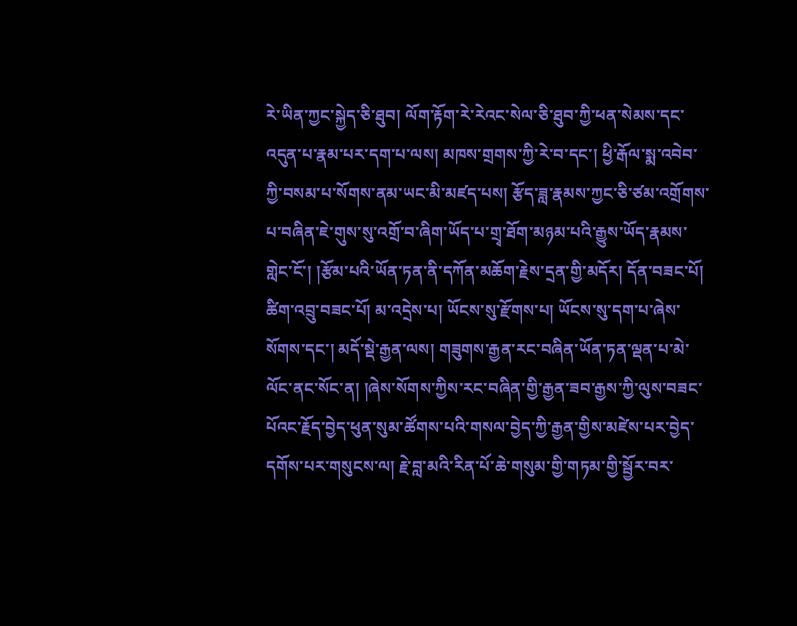རེ་ཡིན་ཀྱང་སྐྱེད་ཅི་ཐུབ། ལོག་རྟོག་རེ་རེའང་སེལ་ཅི་ཐུབ་ཀྱི་ཕན་སེམས་དང་འདུན་པ་རྣམ་པར་དག་པ་ལས། མཁས་གྲགས་ཀྱི་རེ་བ་དང་། ཕྱི་རྒོལ་སྨ་འབེབ་ཀྱི་བསམ་པ་སོགས་ནམ་ཡང་མི་མཛད་པས། རྩོད་ཟླ་རྣམས་ཀྱང་ཅི་ཙམ་འགྲོགས་པ་བཞིན་ཇེ་གུས་སུ་འགྲོ་བ་ཞིག་ཡོད་པ་གྲྭ་ཐོག་མཉམ་པའི་རྒྱུས་ཡོད་རྣམས་གླེང་ངོ་། །རྩོམ་པའི་ཡོན་ཏན་ནི་དཀོན་མཆོག་རྗེས་དྲན་གྱི་མདོར། དོན་བཟང་པོ། ཚིག་འབྲུ་བཟང་པོ། མ་འདྲེས་པ། ཡོངས་སུ་རྫོགས་པ། ཡོངས་སུ་དག་པ་ཞེས་སོགས་དང་། མདོ་སྡེ་རྒྱན་ལས། གཟུགས་རྒྱན་རང་བཞིན་ཡོན་ཏན་ལྡན་པ་མེ་ལོང་ནང་སོང་ན། །ཞེས་སོགས་ཀྱིས་རང་བཞིན་གྱི་རྒྱན་ཟབ་རྒྱས་ཀྱི་ལུས་བཟང་པོའང་རྗོད་བྱེད་ཕུན་སུམ་ཚོགས་པའི་གསལ་བྱེད་ཀྱི་རྒྱན་གྱིས་མཛེས་པར་བྱེད་དགོས་པར་གསུངས་ལ། རྗེ་བླ་མའི་རིན་པོ་ཆེ་གསུམ་གྱི་གཏམ་གྱི་སྦྱོར་བར་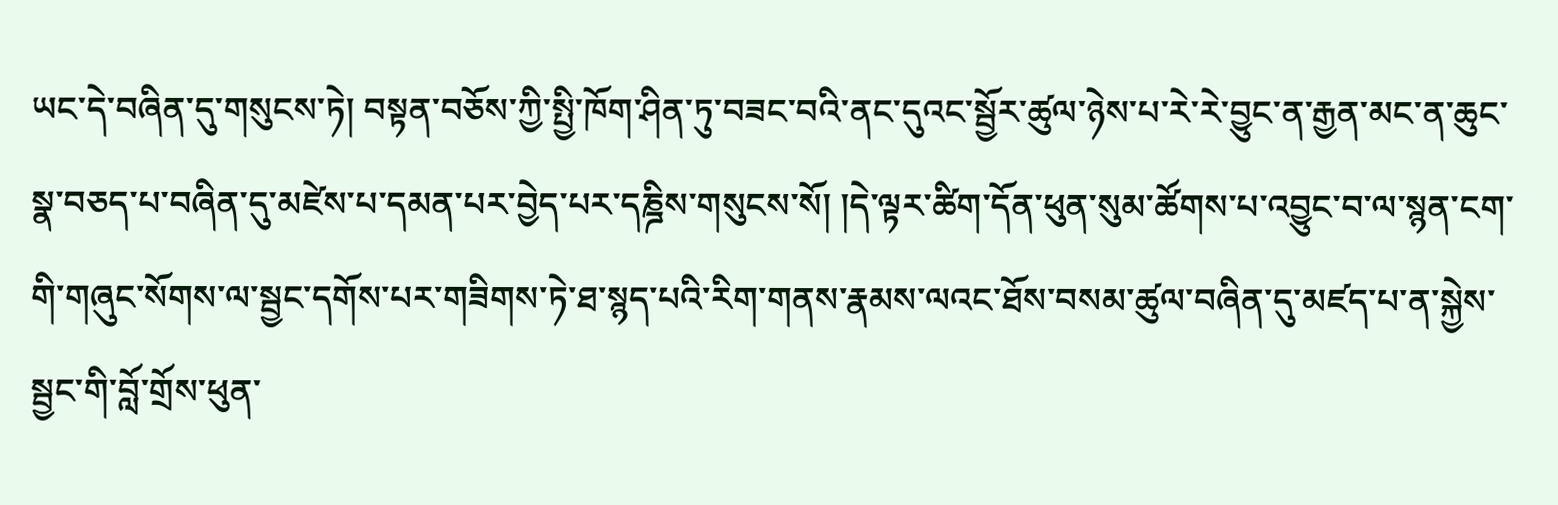ཡང་དེ་བཞིན་དུ་གསུངས་ཏེ། བསྟན་བཅོས་ཀྱི་སྤྱི་ཁོག་ཤིན་ཏུ་བཟང་བའི་ནང་དུའང་སྦྱོར་ཚུལ་ཉེས་པ་རེ་རེ་བྱུང་ན་རྒྱན་མང་ན་ཆུང་སྣ་བཅད་པ་བཞིན་དུ་མཛེས་པ་དམན་པར་བྱེད་པར་དཎྜིས་གསུངས་སོ། །དེ་ལྟར་ཚིག་དོན་ཕུན་སུམ་ཚོགས་པ་འབྱུང་བ་ལ་སྙན་ངག་གི་གཞུང་སོགས་ལ་སྦྱང་དགོས་པར་གཟིགས་ཏེ་ཐ་སྙད་པའི་རིག་གནས་རྣམས་ལའང་ཐོས་བསམ་ཚུལ་བཞིན་དུ་མཛད་པ་ན་སྐྱེས་སྦྱང་གི་བློ་གྲོས་ཕུན་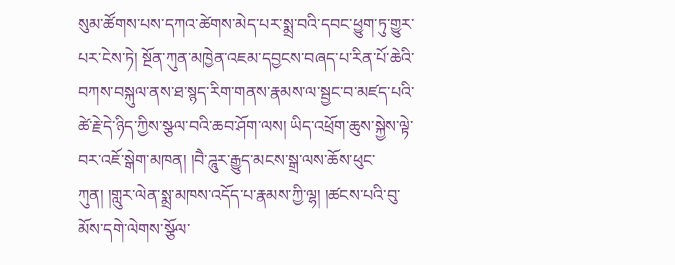སུམ་ཚོགས་པས་དཀའ་ཚེགས་མེད་པར་སྨྲ་བའི་དབང་ཕྱུག་ཏུ་གྱུར་པར་ངེས་ཏེ། སྔོན་ཀུན་མཁྱེན་འཇམ་དབྱངས་བཞད་པ་རིན་པོ་ཆེའི་བཀས་བསྐུལ་ནས་ཐ་སྙད་རིག་གནས་རྣམས་ལ་སྦྱང་བ་མཛད་པའི་ཚེ་རྗེ་དེ་ཉིད་ཀྱིས་སྩལ་བའི་ཆབ་ཤོག་ལས། ཡིད་འཕྲོག་ཆུས་སྐྱེས་ལྟེ་བར་འཇོ་སྒེག་མཁན། །བཻ་ཌཱུར་རྒྱུད་མངས་སྒྲ་ལས་ཆོས་ཕུང་ཀུན། །གླུར་ལེན་སྨྲ་མཁས་འདོད་པ་རྣམས་ཀྱི་ལྷ། །ཚངས་པའི་བུ་མོས་དགེ་ལེགས་སྩོལ་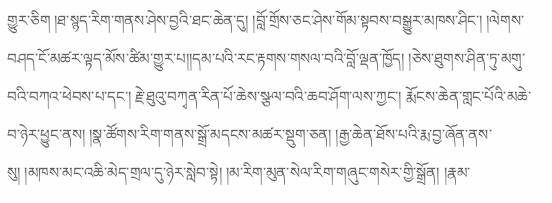གྱུར་ཅིག །ཐ་སྙད་རིག་གནས་ཤེས་བྱའི་ཐང་ཆེན་དུ། །བློ་གྲོས་ཅང་ཤེས་གོམ་སྟབས་བསྒྱུར་མཁས་ཤིང་། །ལེགས་བཤད་ངོ་མཚར་ལྟད་མོས་ཚིམ་གྱུར་པ།།དམ་པའི་རང་རྟགས་གསལ་བའི་བློ་ལྡན་ཁྱོད། །ཅེས་ཐུགས་ཤིན་ཏུ་མགུ་བའི་བཀའ་ཕེབས་པ་དང་། རྗེ་ཐུའུ་བཀྭན་རིན་པོ་ཆེས་སྩལ་བའི་ཆབ་ཤོག་ལས་ཀྱང་། རྨོངས་ཆེན་གླང་པོའི་མཆེ་བ་ཉེར་ཕྱུང་ནས། །སྣ་ཚོགས་རིག་གནས་སྒྲོ་མདངས་མཚར་སྡུག་ཅན། །རྒྱ་ཆེན་ཐོས་པའི་རྨ་བྱ་ཞོན་ནས་སུ། །མཁས་མང་འཆི་མེད་གྲལ་དུ་ཉེར་སླེབ་སྟེ། །མ་རིག་མུན་སེལ་རིག་གཞུང་གསེར་གྱི་སྒྲོན། །རྣམ་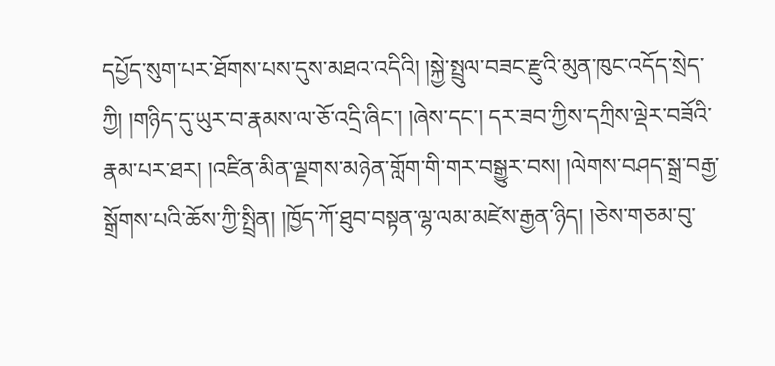དཔྱོད་སུག་པར་ཐོགས་པས་དུས་མཐའ་འདིའི། །སྐྱེ་སྤྲུལ་བཟང་རྫུའི་མུན་ཁུང་འདོད་སྲེད་ཀྱི། །གཉིད་དུ་ཡུར་བ་རྣམས་ལ་ཅོ་འདྲི་ཞིང་། །ཞེས་དང་། དར་ཟབ་ཀྱིས་དཀྲིས་ལྡེར་བཟོའི་རྣམ་པར་ཐར། །འཛིན་མིན་ལྗགས་མཉེན་གློག་གི་གར་བསྒྱུར་བས། །ལེགས་བཤད་སྒྲ་བརྒྱ་སྒྲོགས་པའི་ཆོས་ཀྱི་སྤྲིན། །ཁྱོད་ཀོ་ཐུབ་བསྟན་ལྷ་ལམ་མཛེས་རྒྱན་ཉིད། །ཅེས་གཅམ་བུ་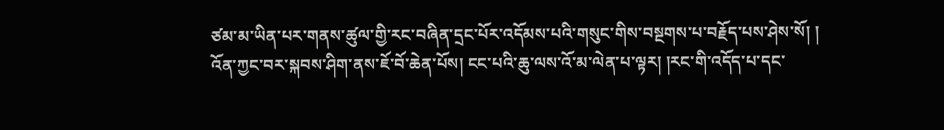ཙམ་མ་ཡིན་པར་གནས་ཚུལ་གྱི་རང་བཞིན་དྲང་པོར་འདོམས་པའི་གསུང་གིས་བསྔགས་པ་བརྗོད་པས་ཤེས་སོ། །
འོན་ཀྱང་བར་སྐབས་ཤིག་ནས་ཇོ་བོ་ཆེན་པོས། ངང་པའི་ཆུ་ལས་འོ་མ་ལེན་པ་ལྟར། །རང་གི་འདོད་པ་དང་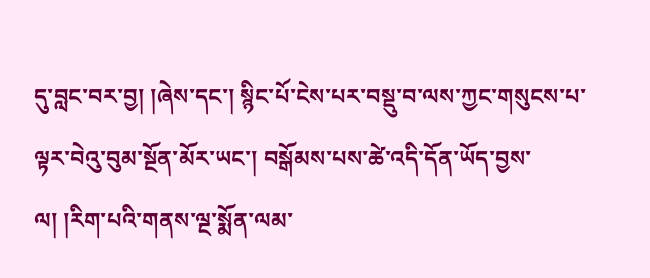དུ་བླང་བར་བྱ། །ཞེས་དང་། སྙིང་པོ་ངེས་པར་བསྡུ་བ་ལས་ཀྱང་གསུངས་པ་ལྟར་བེའུ་བུམ་སྔོན་མོར་ཡང་། བསྒོམས་པས་ཚེ་འདི་དོན་ཡོད་བྱས་ལ། །རིག་པའི་གནས་ལྔ་སྨོན་ལམ་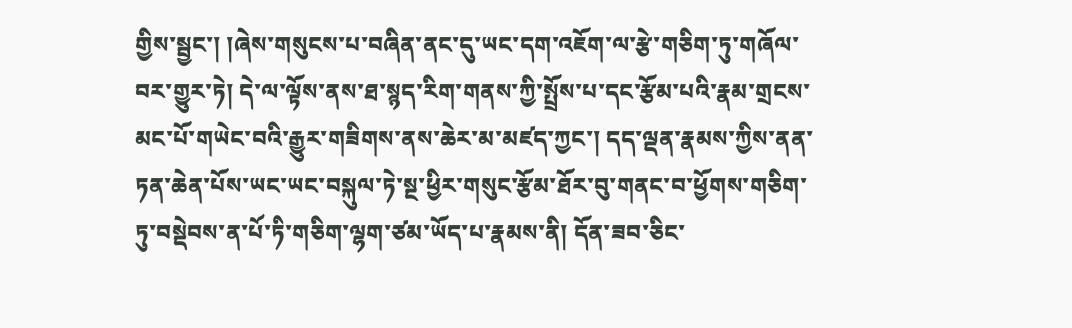གྱིས་སྦྱང་། །ཞེས་གསུངས་པ་བཞིན་ནང་དུ་ཡང་དག་འཇོག་ལ་རྩེ་གཅིག་ཏུ་གཞོལ་བར་གྱུར་ཏེ། དེ་ལ་ལྟོས་ནས་ཐ་སྙད་རིག་གནས་ཀྱི་སྤྲོས་པ་དང་རྩོམ་པའི་རྣམ་གྲངས་མང་པོ་གཡེང་བའི་རྒྱུར་གཟིགས་ནས་ཆེར་མ་མཛད་ཀྱང་། དད་ལྡན་རྣམས་ཀྱིས་ནན་ཏན་ཆེན་པོས་ཡང་ཡང་བསྐུལ་ཏེ་སྔ་ཕྱིར་གསུང་རྩོམ་ཐོར་བུ་གནང་བ་ཕྱོགས་གཅིག་ཏུ་བསྡེབས་ན་པོ་ཏི་གཅིག་ལྷག་ཙམ་ཡོད་པ་རྣམས་ནི། དོན་ཟབ་ཅིང་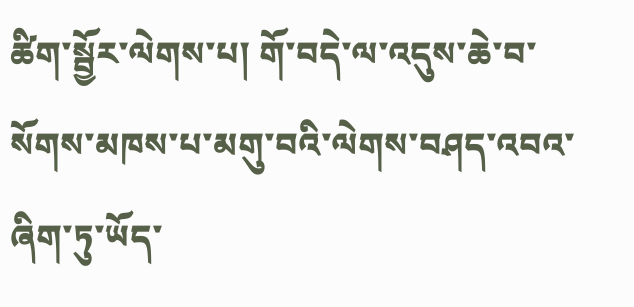ཚིག་སྦྱོར་ལེགས་པ། གོ་བདེ་ལ་འདུས་ཆེ་བ་སོགས་མཁས་པ་མགུ་བའི་ལེགས་བཤད་འབའ་ཞིག་ཏུ་ཡོད་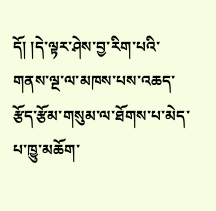དོ། །དེ་ལྟར་ཤེས་བྱ་རིག་པའི་གནས་ལྔ་ལ་མཁས་པས་འཆད་རྩོད་རྩོམ་གསུམ་ལ་ཐོགས་པ་མེད་པ་ཁྱུ་མཆོག་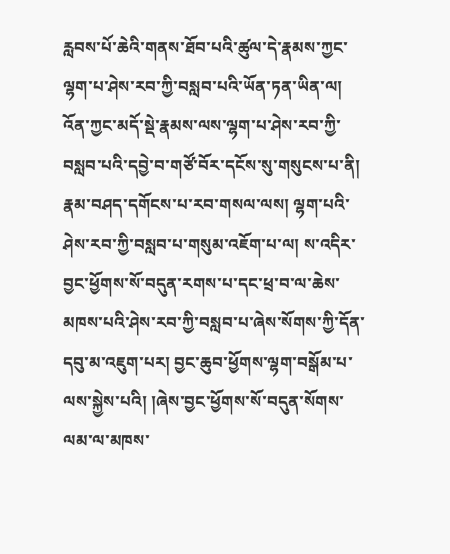རླབས་པོ་ཆེའི་གནས་ཐོབ་པའི་ཚུལ་དེ་རྣམས་ཀྱང་ལྷག་པ་ཤེས་རབ་ཀྱི་བསླབ་པའི་ཡོན་ཏན་ཡིན་ལ། འོན་ཀྱང་མདོ་སྡེ་རྣམས་ལས་ལྷག་པ་ཤེས་རབ་ཀྱི་བསླབ་པའི་དབྱེ་བ་གཙོ་བོར་དངོས་སུ་གསུངས་པ་ནི། རྣམ་བཤད་དགོངས་པ་རབ་གསལ་ལས། ལྷག་པའི་ཤེས་རབ་ཀྱི་བསླབ་པ་གསུམ་འཇོག་པ་ལ། ས་འདིར་བྱང་ཕྱོགས་སོ་བདུན་རགས་པ་དང་ཕྲ་བ་ལ་ཆེས་མཁས་པའི་ཤེས་རབ་ཀྱི་བསླབ་པ་ཞེས་སོགས་ཀྱི་དོན་དབུ་མ་འཇུག་པར། བྱང་ཆུབ་ཕྱོགས་ལྷག་བསྒོམ་པ་ལས་སྐྱེས་པའི། །ཞེས་བྱང་ཕྱོགས་སོ་བདུན་སོགས་ལམ་ལ་མཁས་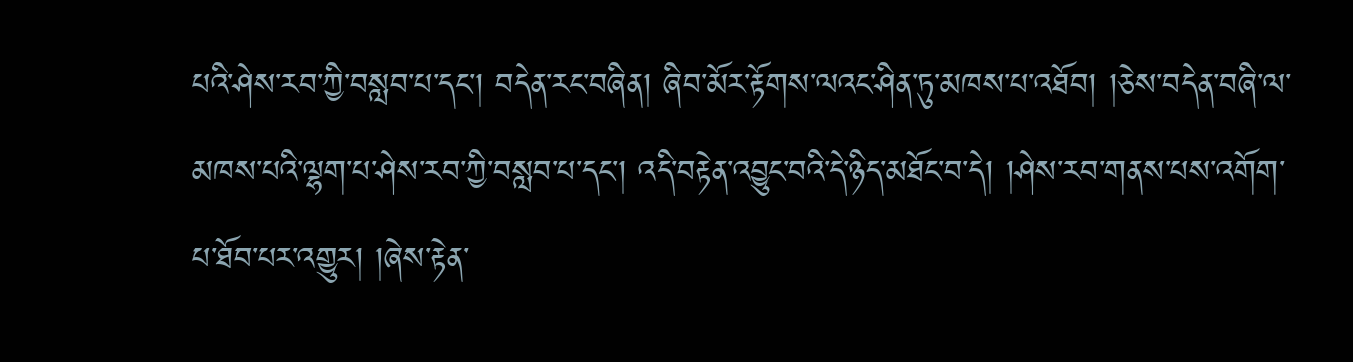པའི་ཤེས་རབ་ཀྱི་བསླབ་པ་དང་། བདེན་རང་བཞིན། ཞིབ་མོར་རྟོགས་ལའང་ཤིན་ཏུ་མཁས་པ་འཐོབ། །ཅེས་བདེན་བཞི་ལ་མཁས་པའི་ལྷག་པ་ཤེས་རབ་ཀྱི་བསླབ་པ་དང་། འདི་བརྟེན་འབྱུང་བའི་དེ་ཉིད་མཐོང་བ་དེ། །ཤེས་རབ་གནས་པས་འགོག་པ་ཐོབ་པར་འགྱུར། །ཞེས་རྟེན་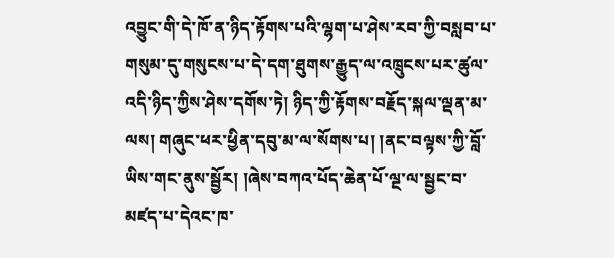འབྱུང་གི་དེ་ཁོ་ན་ཉིད་རྟོགས་པའི་ལྷག་པ་ཤེས་རབ་ཀྱི་བསླབ་པ་གསུམ་དུ་གསུངས་པ་དེ་དག་ཐུགས་རྒྱུད་ལ་འཁྲུངས་པར་ཚུལ་འདི་ཉིད་ཀྱིས་ཤེས་དགོས་ཏེ། ཉིད་ཀྱི་རྟོགས་བརྗོད་སྐལ་ལྡན་མ་ལས། གཞུང་ཕར་ཕྱིན་དབུ་མ་ལ་སོགས་པ། །ནང་བལྟས་ཀྱི་བློ་ཡིས་གང་ནུས་སྦྱོར། །ཞེས་བཀའ་པོད་ཆེན་པོ་ལྔ་ལ་སྦྱང་བ་མཛད་པ་དེའང་ཁ་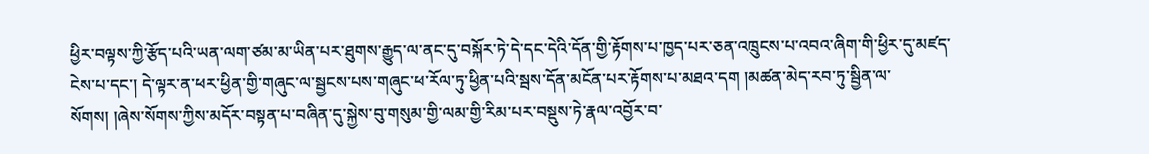ཕྱིར་བལྟས་ཀྱི་རྩོད་པའི་ཡན་ལག་ཙམ་མ་ཡིན་པར་ཐུགས་རྒྱུད་ལ་ནང་དུ་བསྐོར་ཏེ་དེ་དང་དེའི་དོན་གྱི་རྟོགས་པ་ཁྱད་པར་ཅན་འཁྲུངས་པ་འབའ་ཞིག་གི་ཕྱིར་དུ་མཛད་ངེས་པ་དང་། དེ་ལྟར་ན་ཕར་ཕྱིན་གྱི་གཞུང་ལ་སྦྱངས་པས་གཞུང་ཕ་རོལ་ཏུ་ཕྱིན་པའི་སྦས་དོན་མངོན་པར་རྟོགས་པ་མཐའ་དག །མཚན་མེད་རབ་ཏུ་སྦྱིན་ལ་སོགས། །ཞེས་སོགས་ཀྱིས་མདོར་བསྟན་པ་བཞིན་དུ་སྐྱེས་བུ་གསུམ་གྱི་ལམ་གྱི་རིམ་པར་བསྡུས་ཏེ་རྣལ་འབྱོར་བ་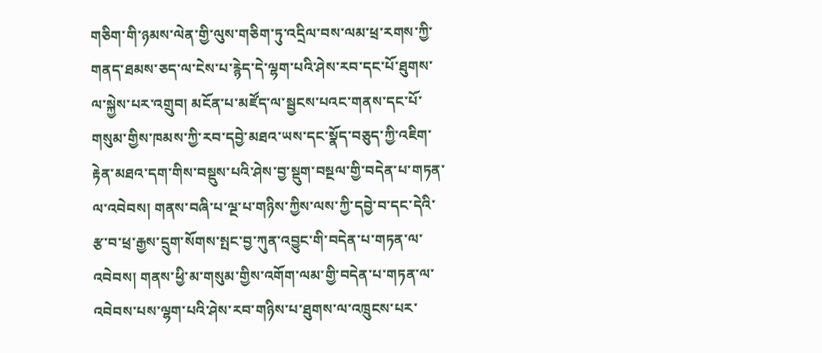གཅིག་གི་ཉམས་ལེན་གྱི་ལུས་གཅིག་ཏུ་འདྲིལ་བས་ལམ་ཕྲ་རགས་ཀྱི་གནད་ཐམས་ཅད་ལ་ངེས་པ་རྙེད་དེ་ལྷག་པའི་ཤེས་རབ་དང་པོ་ཐུགས་ལ་སྐྱེས་པར་འགྲུབ། མངོན་པ་མཛོད་ལ་སྦྱངས་པའང་གནས་དང་པོ་གསུམ་གྱིས་ཁམས་ཀྱི་རབ་དབྱེ་མཐའ་ཡས་དང་སྣོད་བཅུད་ཀྱི་འཇིག་རྟེན་མཐའ་དག་གིས་བསྡུས་པའི་ཤེས་བྱ་སྡུག་བསྔལ་གྱི་བདེན་པ་གཏན་ལ་འབེབས། གནས་བཞི་པ་ལྔ་པ་གཉིས་ཀྱིས་ལས་ཀྱི་དབྱེ་བ་དང་དེའི་རྩ་བ་ཕྲ་རྒྱས་དྲུག་སོགས་སྤང་བྱ་ཀུན་འབྱུང་གི་བདེན་པ་གཏན་ལ་འབེབས། གནས་ཕྱི་མ་གསུམ་གྱིས་འགོག་ལམ་གྱི་བདེན་པ་གཏན་ལ་འབེབས་པས་ལྷག་པའི་ཤེས་རབ་གཉིས་པ་ཐུགས་ལ་འཁྲུངས་པར་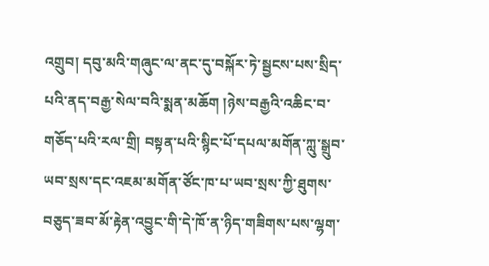འགྲུབ། དབུ་མའི་གཞུང་ལ་ནང་དུ་བསྐོར་ཏེ་སྦྱངས་པས་སྲིད་པའི་ནད་བརྒྱ་སེལ་བའི་སྨན་མཆོག །ཉེས་བརྒྱའི་འཆིང་བ་གཅོད་པའི་རལ་གྲི། བསྟན་པའི་སྙིང་པོ་དཔལ་མགོན་ཀླུ་སྒྲུབ་ཡབ་སྲས་དང་འཇམ་མགོན་ཙོང་ཁ་པ་ཡབ་སྲས་ཀྱི་ཐུགས་བཅུད་ཟབ་མོ་རྟེན་འབྱུང་གི་དེ་ཁོ་ན་ཉིད་གཟིགས་པས་ལྷག་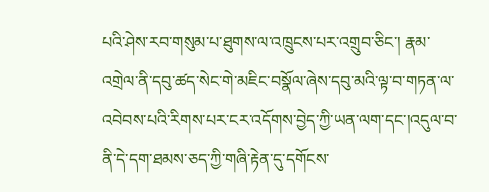པའི་ཤེས་རབ་གསུམ་པ་ཐུགས་ལ་འཁྲུངས་པར་འགྲུབ་ཅིང་། རྣམ་འགྲེལ་ནི་དབུ་ཚད་སེང་གེ་མཇིང་བསྣོལ་ཞེས་དབུ་མའི་ལྟ་བ་གཏན་ལ་འབེབས་པའི་རིགས་པར་ངར་འདོགས་བྱེད་ཀྱི་ཡན་ལག་དང་།འདུལ་བ་ནི་དེ་དག་ཐམས་ཅད་ཀྱི་གཞི་རྟེན་དུ་དགོངས་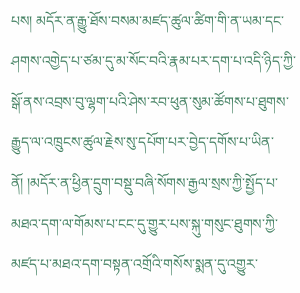པས། མདོར་ན་རྒྱུ་ཐོས་བསམ་མཛད་ཚུལ་ཚིག་གི་ན་ཡམ་དང་ཤགས་འགྱེད་པ་ཙམ་དུ་མ་སོང་བའི་རྣམ་པར་དག་པ་འདི་ཉིད་ཀྱི་སྒོ་ནས་འབྲས་བུ་ལྷག་པའི་ཤེས་རབ་ཕུན་སུམ་ཚོགས་པ་ཐུགས་རྒྱུད་ལ་འཁྲུངས་ཚུལ་རྗེས་སུ་དཔོག་པར་བྱེད་དགོས་པ་ཡིན་ནོ། །མདོར་ན་ཕྱིན་དྲུག་བསྡུ་བཞི་སོགས་རྒྱལ་སྲས་ཀྱི་སྤྱོད་པ་མཐའ་དག་ལ་གོམས་པ་ངང་དུ་གྱུར་པས་སྐུ་གསུང་ཐུགས་ཀྱི་མཛད་པ་མཐའ་དག་བསྟན་འགྲོའི་གསོས་སྨན་དུ་འགྱུར་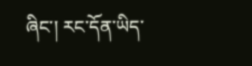ཞིང་། རང་དོན་ཡིད་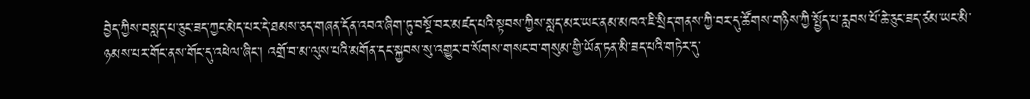བྱེད་ཀྱིས་བསླད་པ་ཅུང་ཟད་ཀྱང་མེད་པར་དེ་ཐམས་ཅད་གཞན་དོན་འབའ་ཞིག་ཏུ་བསྔོ་བར་མཛད་པའི་སྟབས་ཀྱིས་སླད་མར་ཡང་ནམ་མཁའ་ཇི་སྲིད་གནས་ཀྱི་བར་དུ་ཚོགས་གཉིས་ཀྱི་སྤྱོད་པ་རླབས་པོ་ཆེ་ཅུང་ཟད་ཙམ་ཡང་མི་ཉམས་པར་གོང་ནས་གོང་དུ་འཕེལ་ཞིང་། འགྲོ་བ་མ་ལུས་པའི་མགོན་དང་སྐྱབས་སུ་འགྱུར་བ་སོགས་གསང་བ་གསུམ་གྱི་ཡོན་ཏན་མི་ཟད་པའི་གཏེར་དུ་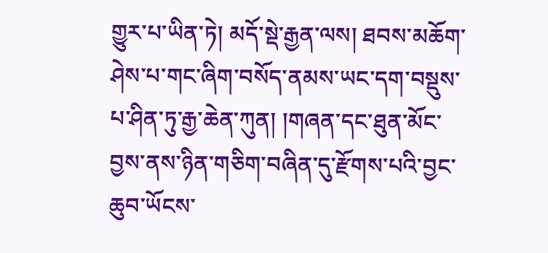གྱུར་པ་ཡིན་ཏེ། མདོ་སྡེ་རྒྱན་ལས། ཐབས་མཆོག་ཤེས་པ་གང་ཞིག་བསོད་ནམས་ཡང་དག་བསྡུས་པ་ཤིན་ཏུ་རྒྱ་ཆེན་ཀུན། །གཞན་དང་ཐུན་མོང་བྱས་ནས་ཉིན་གཅིག་བཞིན་དུ་རྫོགས་པའི་བྱང་ཆུབ་ཡོངས་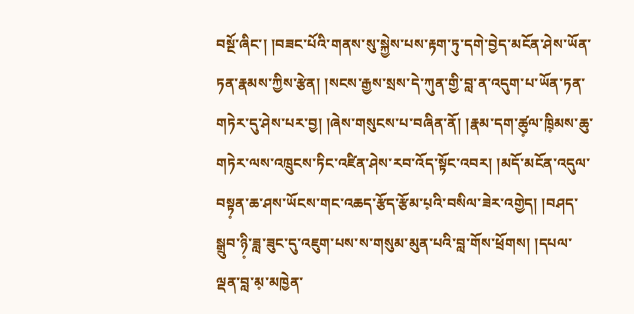བསྔོ་ཞིང་། །བཟང་པོའི་གནས་སུ་སྐྱེས་པས་རྟག་ཏུ་དགེ་བྱེད་མངོན་ཤེས་ཡོན་ཏན་རྣམས་ཀྱིས་རྩེན། །སངས་རྒྱས་སྲས་དེ་ཀུན་གྱི་བླ་ན་འདུག་པ་ཡོན་ཏན་གཏེར་དུ་ཤེས་པར་བྱ། །ཞེས་གསུངས་པ་བཞིན་ནོ། །རྣམ་དག་ཚུ༷ལ་ཁྲི༷མས་ཆུ་གཏེར་ལས་འཁྲུངས་ཏིང་འཛིན་ཤེས་རབ་འོད་སྟོང་འབར། །མདོ་མངོན་འདུལ་བསྟ༷ན་ཆ་ཤས་ཡོངས་གང་འཆད་རྩོད་རྩོམ་པ༷འི་བསིལ་ཟེར་འགྱེད། །བཤད་སྒྲུབ་ཉི༷་ཟླ་ཟུང་དུ་འཇུག་པས་ས་གསུམ་མུན་པའི་བླ་གོས་ཕྲོགས། །དཔལ་ལྡན་བླ་མ༷་མཁྱེན་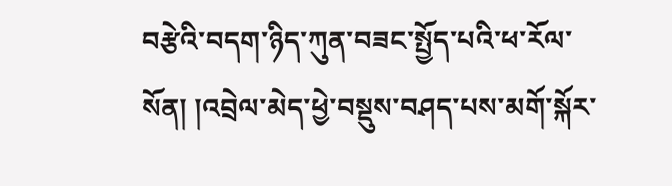བརྩེའི་བདག་ཉིད་ཀུན་བཟང་སྤྱོད་པའི་ཕ་རོལ་སོན། །འབྲེལ་མེད་ཕྱེ་བསྡུས་བཤད་པས་མགོ་སྐོར་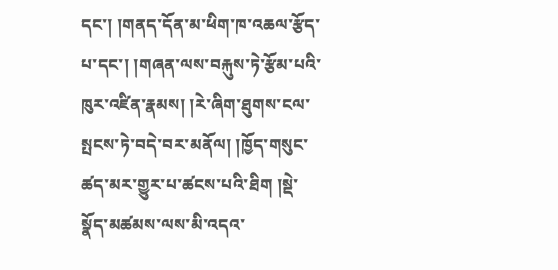དང་། །གནད་དོན་མ་ཕིག་ཁ་འཆལ་རྩོད་པ་དང་། །གཞན་ལས་བརྐུས་ཏེ་རྩོམ་པའི་ཁུར་འཛིན་རྣམས། །རེ་ཞིག་ཐུགས་ངལ་སྤངས་ཏེ་བདེ་བར་མནོལ། །ཁྱོད་གསུང་ཚད་མར་གྱུར་པ་ཚངས་པའི་ཐིག །སྡེ་སྣོད་མཚམས་ལས་མི་འདའ་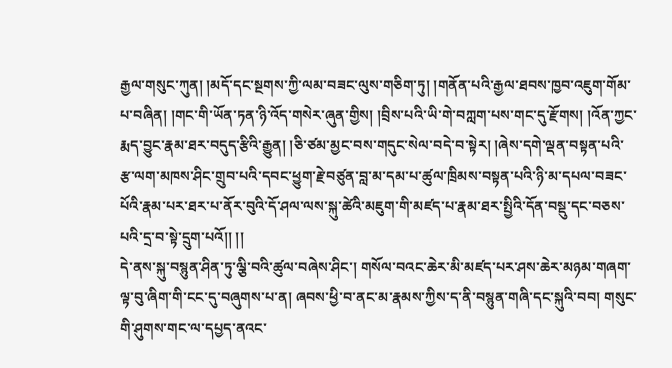རྒྱལ་གསུང་ཀུན། །མདོ་དང་སྔགས་ཀྱི་ལམ་བཟང་ལུས་གཅིག་ཏུ། །གནོན་པའི་རྒྱལ་ཐབས་ཁྱབ་འཇུག་གོམ་པ་བཞིན། །གང་གི་ཡོན་ཏན་ཉི་འོད་གསེར་ཞུན་གྱིས། །བྲིས་པའི་ཡི་གེ་བཀླག་པས་གང་དུ་རྫོགས། །འོན་ཀྱང་རྨད་བྱུང་རྣམ་ཐར་བདུད་རྩིའི་རྒྱུན། །ཅི་ཙམ་མྱང་བས་གདུང་སེལ་བདེ་བ་སྟེར། །ཞེས་དགེ་ལྡན་བསྟན་པའི་རྩ་ལག་མཁས་ཤིང་གྲུབ་པའི་དབང་ཕྱུག་རྗེ་བཙུན་བླ་མ་དམ་པ་ཚུལ་ཁྲིམས་བསྟན་པའི་ཉི་མ་དཔལ་བཟང་པོའི་རྣམ་པར་ཐར་པ་ནོར་བུའི་དོ་ཤལ་ལས་སྐུ་ཚེའི་མཇུག་གི་མཛད་པ་རྣམ་ཐར་སྤྱིའི་དོན་བསྡུ་དང་བཅས་པའི་དྲ་བ་སྟེ་དྲུག་པའོ།། །།
དེ་ནས་སྐུ་བསྙུན་ཤིན་ཏུ་ལྕི་བའི་ཚུལ་བཞེས་ཤིང་། གསོལ་བའང་ཆེར་མི་མཛད་པར་ཤས་ཆེར་མཉམ་གཞག་ལྟ་བུ་ཞིག་གི་ངང་དུ་བཞུགས་པ་ན། ཞབས་ཕྱི་བ་ནང་མ་རྣམས་ཀྱིས་ད་ནི་བསྙུན་གཞི་དང་སྐུའི་བབ། གསུང་གི་ཤུགས་གང་ལ་དཔྱད་ནའང་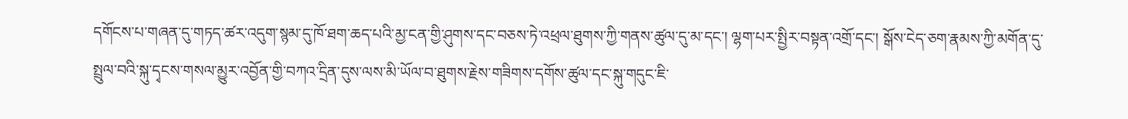དགོངས་པ་གཞན་དུ་གཏད་ཚར་འདུག་སྙམ་དུ་ཁོ་ཐག་ཆད་པའི་མྱ་ངན་གྱི་ཤུགས་དང་བཅས་ཏེ་འཕྲལ་ཐུགས་ཀྱི་གནས་ཚུལ་དུ་མ་དང་། ལྷག་པར་སྤྱིར་བསྟན་འགྲོ་དང་། སྒོས་ངེད་ཅག་རྣམས་ཀྱི་མགོན་དུ་སྤྲུལ་བའི་སྐུ་དྭངས་གསལ་མྱུར་འབྱོན་གྱི་བཀའ་དྲིན་དུས་ལས་མི་ཡོལ་བ་ཐུགས་རྗེས་གཟིགས་དགོས་ཚུལ་དང་སྐུ་གདུང་ཇི་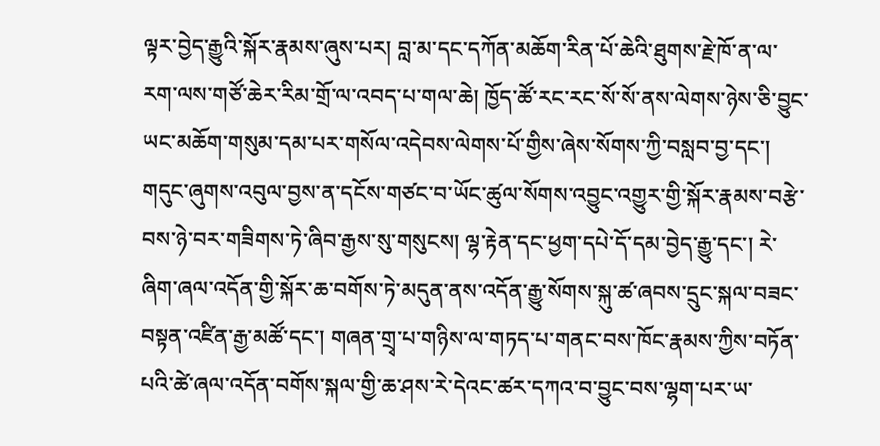ལྟར་བྱེད་རྒྱུའི་སྐོར་རྣམས་ཞུས་པར། བླ་མ་དང་དཀོན་མཆོག་རིན་པོ་ཆེའི་ཐུགས་རྗེ་ཁོ་ན་ལ་རག་ལས་གཙོ་ཆེར་རིམ་གྲོ་ལ་འབད་པ་གལ་ཆེ། ཁྱོད་ཚོ་རང་རང་སོ་སོ་ནས་ལེགས་ཉེས་ཅི་བྱུང་ཡང་མཆོག་གསུམ་དམ་པར་གསོལ་འདེབས་ལེགས་པོ་གྱིས་ཞེས་སོགས་ཀྱི་བསླབ་བྱ་དང་། གདུང་ཞུགས་འབུལ་བྱས་ན་དངོས་གཙང་བ་ཡོང་ཚུལ་སོགས་འབྱུང་འགྱུར་གྱི་སྐོར་རྣམས་བརྩེ་བས་ཉེ་བར་གཟིགས་ཏེ་ཞིབ་རྒྱས་སུ་གསུངས། ལྷ་རྟེན་དང་ཕྱག་དཔེ་དོ་དམ་བྱེད་རྒྱུ་དང་། རེ་ཞིག་ཞལ་འདོན་གྱི་སྐོར་ཆ་བགོས་ཏེ་མདུན་ནས་འདོན་རྒྱུ་སོགས་སྐུ་ཚ་ཞབས་དྲུང་སྐལ་བཟང་བསྟན་འཛིན་རྒྱ་མཚོ་དང་། གཞན་གྲྭ་པ་གཉིས་ལ་གཏད་པ་གནང་བས་ཁོང་རྣམས་ཀྱིས་བཏོན་པའི་ཚེ་ཞལ་འདོན་བགོས་སྐལ་གྱི་ཆ་ཤས་རེ་དེའང་ཚར་དཀའ་བ་བྱུང་བས་ལྷག་པར་ཡ་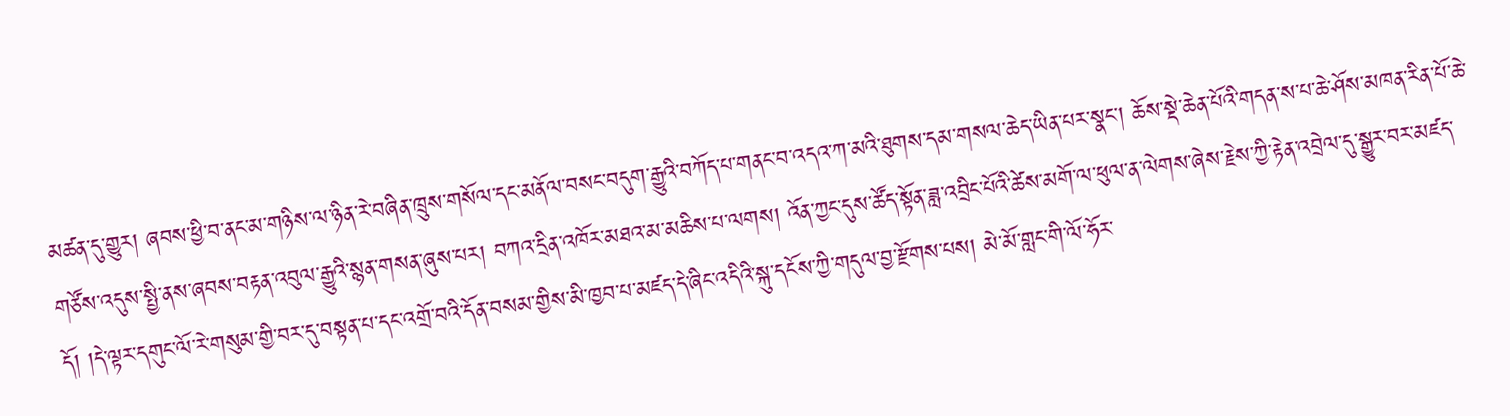མཚན་དུ་གྱུར། ཞབས་ཕྱི་བ་ནང་མ་གཉིས་ལ་ཉིན་རེ་བཞིན་ཁྲུས་གསོལ་དང་མནོལ་བསང་བདུག་རྒྱུའི་བཀོད་པ་གནང་བ་འདའ་ཀ་མའི་ཐུགས་དམ་གསལ་ཆེད་ཡིན་པར་སྣང་། ཆོས་སྡེ་ཆེན་པོའི་གདན་ས་པ་ཆེ་ཤོས་མཁན་རིན་པོ་ཆེ་གཙོས་འདུས་སྤྱི་ནས་ཞབས་བརྟན་འབུལ་རྒྱུའི་སྙན་གསན་ཞུས་པར། བཀའ་དྲིན་འཁོར་མཐའ་མ་མཆིས་པ་ལགས། འོན་ཀྱང་དུས་ཚོད་སྟོན་ཟླ་འབྲིང་པོའི་ཚེས་མགོ་ལ་ཕུལ་ན་ལེགས་ཞེས་རྗེས་ཀྱི་རྟེན་འབྲེལ་དུ་སྒྱུར་བར་མཛད་དོ། །དེ་ལྟར་དགུང་ལོ་རེ་གསུམ་གྱི་བར་དུ་བསྟན་པ་དང་འགྲོ་བའི་དོན་བསམ་གྱིས་མི་ཁྱབ་པ་མཛད་དེ་ཞིང་འདིའི་སྐུ་དངོས་ཀྱི་གདུལ་བྱ་རྫོགས་པས། མེ་མོ་གླང་གི་ལོ་ཧོར་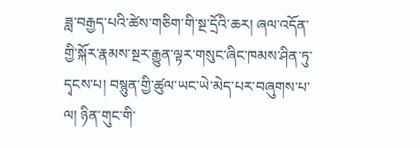ཟླ་བརྒྱད་པའི་ཚེས་གཅིག་གི་སྔ་དྲོའི་ཆར། ཞལ་འདོན་གྱི་སྐོར་རྣམས་སྔར་རྒྱུན་ལྟར་གསུང་ཞིང་ཁམས་ཤིན་ཏུ་དྭངས་པ། བསྙུན་གྱི་ཚུལ་ཡང་ཡེ་མེད་པར་བཞུགས་པ་ལ། ཉིན་གུང་གི་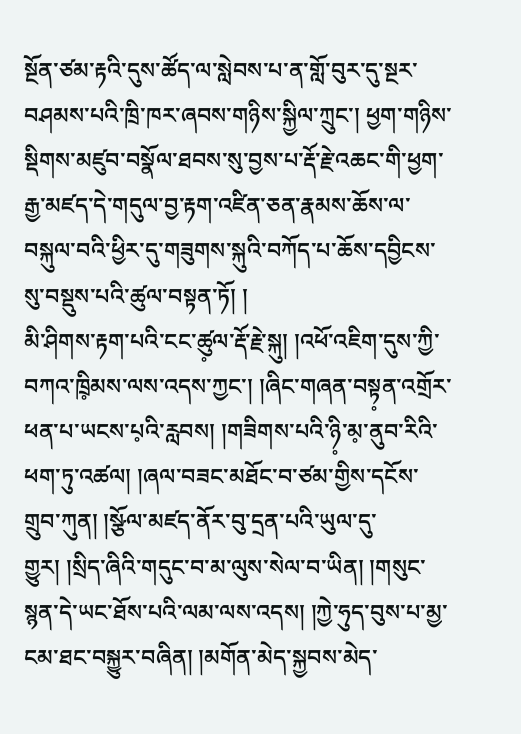སྔོན་ཙམ་རྟའི་དུས་ཚོད་ལ་སླེབས་པ་ན་གློ་བུར་དུ་སྔར་བཤམས་པའི་ཁྲི་ཁར་ཞབས་གཉིས་སྐྱིལ་ཀྲུང་། ཕྱག་གཉིས་སྡིགས་མཛུབ་བསྣོལ་ཐབས་སུ་བྱས་པ་རྡོ་རྗེ་འཆང་གི་ཕྱག་རྒྱ་མཛད་དེ་གདུལ་བྱ་རྟག་འཛིན་ཅན་རྣམས་ཆོས་ལ་བསྐུལ་བའི་ཕྱིར་དུ་གཟུགས་སྐུའི་བཀོད་པ་ཆོས་དབྱིངས་སུ་བསྡུས་པའི་ཚུལ་བསྟན་ཏོ། །
མི་ཤིགས་རྟག་པའི་ངང་ཚུ༷ལ་རྡོ་རྗེ་སྐུ། །འཕོ་འཇིག་དུས་ཀྱི་བཀའ་ཁྲི༷མས་ལས་འདས་ཀྱང་། །ཞིང་གཞན་བསྟ༷ན་འགྲོར་ཕན་པ་ཡངས་པ༷འི་རླབས། །གཟིགས་པའི་ཉི༷་མ༷་ནུབ་རིའི་ཕག་ཏུ་འཚལ། །ཞལ་བཟང་མཐོང་བ་ཙམ་གྱིས་དངོས་གྲུབ་ཀུན། །སྩོལ་མཛད་ནོར་བུ་དྲན་པའི་ཡུལ་དུ་གྱུར། །སྲིད་ཞིའི་གདུང་བ་མ་ལུས་སེལ་བ་ཡིན། །གསུང་སྙན་དེ་ཡང་ཐོས་པའི་ལམ་ལས་འདས། །ཀྱེ་ཧུད་བུས་པ་མྱ་ངམ་ཐང་བསྐྱུར་བཞིན། །མགོན་མེད་སྐྱབས་མེད་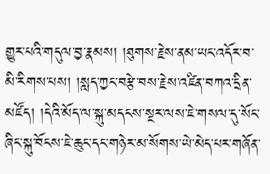གྱུར་པའི་གདུལ་བྱ་རྣམས། །ཐུགས་རྗེས་ནམ་ཡང་འདོར་བ་མི་རིགས་པས། །སླད་ཀྱང་བརྩེ་བས་རྗེས་འཛིན་བཀའ་དྲིན་མཛོད། །དེའི་མོད་ལ་སྐུ་མདངས་སྔར་ལས་ཇེ་གསལ་དུ་སོང་ཞིང་སྐུ་བོངས་ཇེ་ཆུང་དང་གཉེར་མ་སོགས་ཡེ་མེད་པར་གཞོན་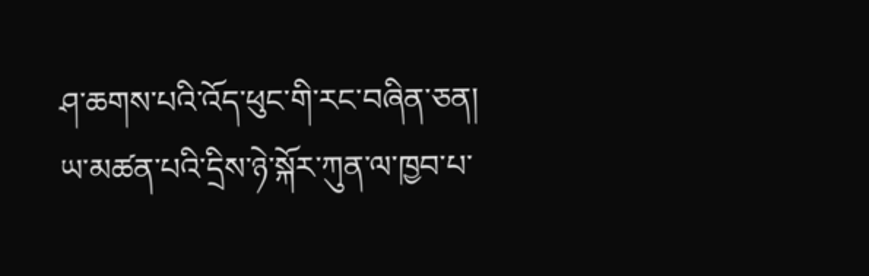ཤ་ཆགས་པའི་འོད་ཕུང་གི་རང་བཞིན་ཅན། ཡ་མཚན་པའི་དྲིས་ཉེ་སྐོར་ཀུན་ལ་ཁྱབ་པ་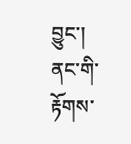བྱུང་། ནང་གི་རྟོགས་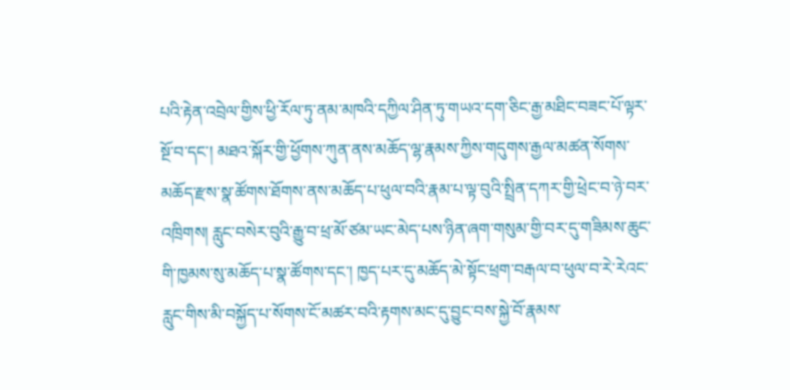པའི་རྟེན་འབྲེལ་གྱིས་ཕྱི་རོལ་ཏུ་ནམ་མཁའི་དཀྱིལ་ཤིན་ཏུ་གཡའ་དག་ཅིང་རྒྱ་མཐིང་བཟང་པོ་ལྟར་སྔོ་བ་དང་། མཐའ་སྐོར་གྱི་ཕྱོགས་ཀུན་ནས་མཆོད་ལྷ་རྣམས་ཀྱིས་གདུགས་རྒྱལ་མཚན་སོགས་མཆོད་རྫས་སྣ་ཚོགས་ཐོགས་ནས་མཆོད་པ་ཕུལ་བའི་རྣམ་པ་ལྟ་བུའི་སྤྲིན་དཀར་གྱི་ཕྲེང་བ་ཉེ་བར་འཁྲིགས། རླུང་བསེར་བུའི་རྒྱུ་བ་ཕྲ་མོ་ཙམ་ཡང་མེད་པས་ཉིན་ཞག་གསུམ་གྱི་བར་དུ་གཟིམས་ཆུང་གི་ཁྱམས་སུ་མཆོད་པ་སྣ་ཚོགས་དང་། ཁྱད་པར་དུ་མཆོད་མེ་སྟོང་ཕྲག་བརྒལ་བ་ཕུལ་བ་རེ་རེའང་རླུང་གིས་མི་བསྐྱོད་པ་སོགས་ངོ་མཚར་བའི་རྟགས་མང་དུ་བྱུང་བས་སྐྱེ་བོ་རྣམས་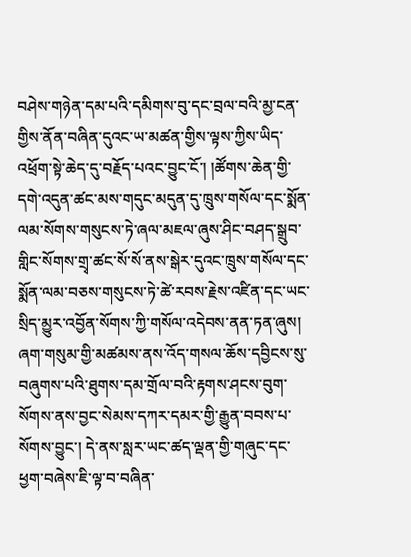བཤེས་གཉེན་དམ་པའི་དམིགས་བུ་དང་བྲལ་བའི་མྱ་ངན་གྱིས་ནོན་བཞིན་དུའང་ཡ་མཚན་གྱིས་ལྟས་ཀྱིས་ཡིད་འཕྲོག་སྟེ་ཆེད་དུ་བརྗོད་པའང་བྱུང་ངོ་། །ཚོགས་ཆེན་གྱི་དགེ་འདུན་ཚང་མས་གདུང་མདུན་དུ་ཁྲུས་གསོལ་དང་སྨོན་ལམ་སོགས་གསུངས་ཏེ་ཞལ་མཇལ་ཞུས་ཤིང་བཤད་སྒྲུབ་གླིང་སོགས་གྲྭ་ཚང་སོ་སོ་ནས་སྒེར་དུའང་ཁྲུས་གསོལ་དང་སྨོན་ལམ་བཅས་གསུངས་ཏེ་ཚེ་རབས་རྗེས་འཛིན་དང་ཡང་སྲིད་མྱུར་འབྱོན་སོགས་ཀྱི་གསོལ་འདེབས་ནན་ཏན་ཞུས། ཞག་གསུམ་གྱི་མཚམས་ནས་འོད་གསལ་ཆོས་དབྱིངས་སུ་བཞུགས་པའི་ཐུགས་དམ་གྲོལ་བའི་རྟགས་ཤངས་བུག་སོགས་ནས་བྱང་སེམས་དཀར་དམར་གྱི་རྒྱུན་བབས་པ་སོགས་བྱུང་། དེ་ནས་སླར་ཡང་ཚད་ལྡན་གྱི་གཞུང་དང་ཕྱག་བཞེས་ཇི་ལྟ་བ་བཞིན་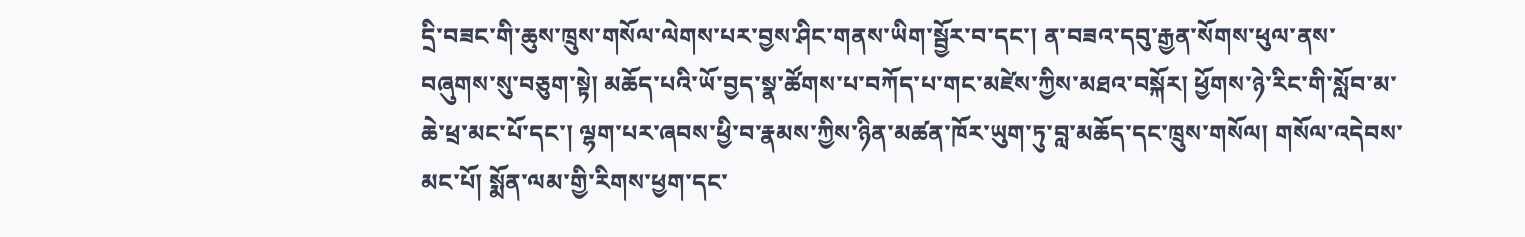དྲི་བཟང་གི་ཆུས་ཁྲུས་གསོལ་ལེགས་པར་བྱས་ཤིང་གནས་ཡིག་སྦྱོར་བ་དང་། ན་བཟའ་དབུ་རྒྱན་སོགས་ཕུལ་ནས་བཞུགས་སུ་བཅུག་སྟེ། མཆོད་པའི་ཡོ་བྱད་སྣ་ཚོགས་པ་བཀོད་པ་གང་མཛེས་ཀྱིས་མཐའ་བསྐོར། ཕྱོགས་ཉེ་རིང་གི་སློབ་མ་ཆེ་ཕྲ་མང་པོ་དང་། ལྷག་པར་ཞབས་ཕྱི་བ་རྣམས་ཀྱིས་ཉིན་མཚན་ཁོར་ཡུག་ཏུ་བླ་མཆོད་དང་ཁྲུས་གསོལ། གསོལ་འདེབས་མང་པོ། སྨོན་ལམ་གྱི་རིགས་ཕྱག་དང་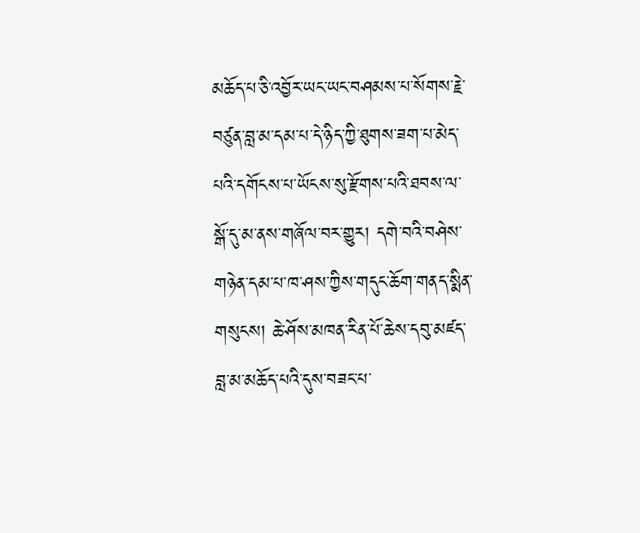མཆོད་པ་ཅི་འབྱོར་ཡང་ཡང་བཤམས་པ་སོགས་རྗེ་བཙུན་བླ་མ་དམ་པ་དེ་ཉིད་ཀྱི་ཐུགས་ཟག་པ་མེད་པའི་དགོངས་པ་ཡོངས་སུ་རྫོགས་པའི་ཐབས་ལ་སྒོ་དུ་མ་ནས་གཞོལ་བར་གྱུར། དགེ་བའི་བཤེས་གཉེན་དམ་པ་ཁ་ཤས་ཀྱིས་གདུང་ཆོག་གནད་སྨིན་གསུངས། ཆེ་ཤོས་མཁན་རིན་པོ་ཆེས་དབུ་མཛད་བླ་མ་མཆོད་པའི་དུས་བཟང་པ་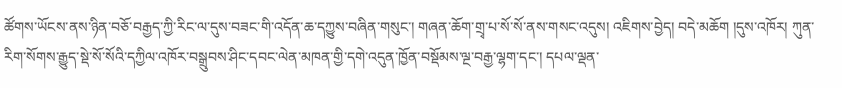ཚོགས་ཡོངས་ནས་ཉིན་བཅོ་བརྒྱད་ཀྱི་རིང་ལ་དུས་བཟང་གི་འདོན་ཆ་དཀྱུས་བཞིན་གསུང་། གཞན་ཆོག་གྲྭ་པ་སོ་སོ་ནས་གསང་འདུས། འཇིགས་བྱེད། བདེ་མཆོག །དུས་འཁོར། ཀུན་རིག་སོགས་རྒྱུད་སྡེ་སོ་སོའི་དཀྱིལ་འཁོར་བསྒྲུབས་ཤིང་དབང་ལེན་མཁན་གྱི་དགེ་འདུན་ཁྱོན་བསྡོམས་ལྔ་བརྒྱ་ལྷག་དང་། དཔལ་ལྡན་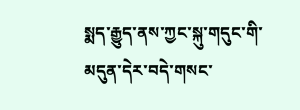སྨད་རྒྱུད་ནས་ཀྱང་སྐུ་གདུང་གི་མདུན་དེར་བདེ་གསང་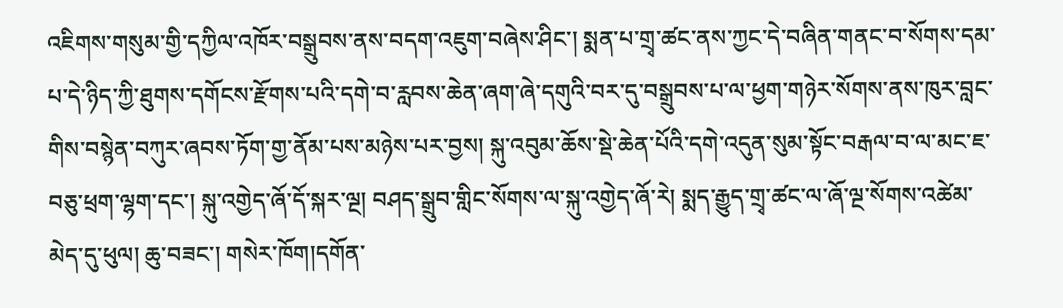འཇིགས་གསུམ་གྱི་དཀྱིལ་འཁོར་བསྒྲུབས་ནས་བདག་འཇུག་བཞེས་ཤིང་། སྨན་པ་གྲྭ་ཚང་ནས་ཀྱང་དེ་བཞིན་གནང་བ་སོགས་དམ་པ་དེ་ཉིད་ཀྱི་ཐུགས་དགོངས་རྫོགས་པའི་དགེ་བ་རླབས་ཆེན་ཞག་ཞེ་དགུའི་བར་དུ་བསྒྲུབས་པ་ལ་ཕྱག་གཉེར་སོགས་ནས་ཁུར་བླང་གིས་བསྙེན་བཀུར་ཞབས་ཏོག་གྱ་ནོམ་པས་མཉེས་པར་བྱས། སྐུ་འབུམ་ཆོས་སྡེ་ཆེན་པོའི་དགེ་འདུན་སུམ་སྟོང་བརྒལ་བ་ལ་མང་ཇ་བཅུ་ཕྲག་ལྷག་དང་། སྐུ་འགྱེད་ཞོ་དོ་སྐར་ལྔ། བཤད་སྒྲུབ་གླིང་སོགས་ལ་སྐུ་འགྱེད་ཞོ་རེ། སྨད་རྒྱུད་གྲྭ་ཚང་ལ་ཞོ་ལྔ་སོགས་འཚེམ་མེད་དུ་ཕུལ། ཆུ་བཟང་། གསེར་ཁོག།དགོན་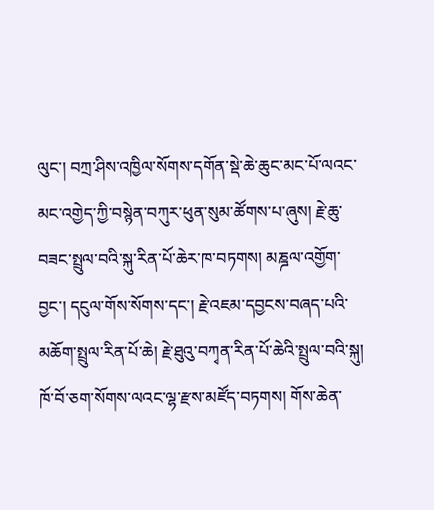ལུང་། བཀྲ་ཤིས་འཁྱིལ་སོགས་དགོན་སྡེ་ཆེ་ཆུང་མང་པོ་ལའང་མང་འགྱེད་ཀྱི་བསྙེན་བཀུར་ཕུན་སུམ་ཚོགས་པ་ཞུས། རྗེ་ཆུ་བཟང་སྤྲུལ་བའི་སྐུ་རིན་པོ་ཆེར་ཁ་བཏགས། མཎྜལ་འགྱོག་བྱང་། དངུལ་གོས་སོགས་དང་། རྗེ་འཇམ་དབྱངས་བཞད་པའི་མཆོག་སྤྲུལ་རིན་པོ་ཆེ། རྗེ་ཐུའུ་བཀྭན་རིན་པོ་ཆེའི་སྤྲུལ་བའི་སྐུ། ཁོ་བོ་ཅག་སོགས་ལའང་ལྷ་རྫས་མཛོད་བཏགས། གོས་ཆེན་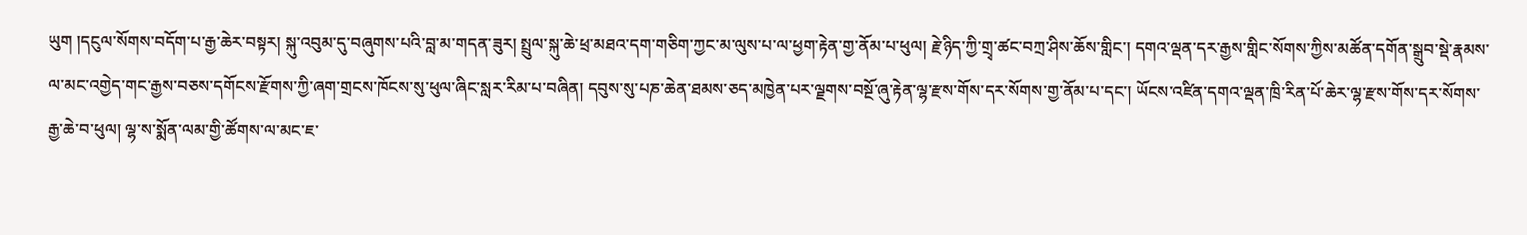ཡུག །དངུལ་སོགས་བདོག་པ་རྒྱ་ཆེར་བསྟར། སྐུ་འབུམ་དུ་བཞུགས་པའི་བླ་མ་གདན་ཟུར། སྤྲུལ་སྐུ་ཆེ་ཕྲ་མཐའ་དག་གཅིག་ཀྱང་མ་ལུས་པ་ལ་ཕྱག་རྟེན་གྱ་ནོམ་པ་ཕུལ། རྗེ་ཉིད་ཀྱི་གྲྭ་ཚང་བཀྲ་ཤིས་ཆོས་གླིང་། དགའ་ལྡན་དར་རྒྱས་གླིང་སོགས་ཀྱིས་མཚོན་དགོན་སྒྲུབ་སྡེ་རྣམས་ལ་མང་འགྱེད་གང་རྒྱས་བཅས་དགོངས་རྫོགས་ཀྱི་ཞག་གྲངས་ཁོངས་སུ་ཕུལ་ཞིང་སླར་རིམ་པ་བཞིན། དབུས་སུ་པཎ་ཆེན་ཐམས་ཅད་མཁྱེན་པར་ལྗགས་བསྔོ་ཞུ་རྟེན་ལྷ་རྫས་གོས་དར་སོགས་གྱ་ནོམ་པ་དང་། ཡོངས་འཛིན་དགའ་ལྡན་ཁྲི་རིན་པོ་ཆེར་ལྷ་རྫས་གོས་དར་སོགས་རྒྱ་ཆེ་བ་ཕུལ། ལྷ་ས་སྨོན་ལམ་གྱི་ཚོགས་ལ་མང་ཇ་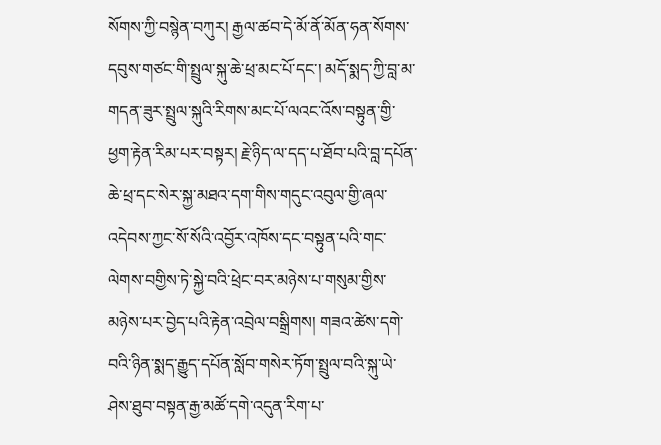སོགས་ཀྱི་བསྙེན་བཀུར། རྒྱལ་ཚབ་དེ་མོ་ནོ་མོན་ཧན་སོགས་དབུས་གཙང་གི་སྤྲུལ་སྐུ་ཆེ་ཕྲ་མང་པོ་དང་། མདོ་སྨད་ཀྱི་བླ་མ་གདན་ཟུར་སྤྲུལ་སྐུའི་རིགས་མང་པོ་ལའང་འོས་བསྟུན་གྱི་ཕྱག་རྟེན་རིམ་པར་བསྟར། རྗེ་ཉིད་ལ་དད་པ་ཐོབ་པའི་བླ་དཔོན་ཆེ་ཕྲ་དང་སེར་སྐྱ་མཐའ་དག་གིས་གདུང་འབུལ་གྱི་ཞལ་འདེབས་ཀྱང་སོ་སོའི་འབྱོར་འཁོས་དང་བསྟུན་པའི་གང་ལེགས་བགྱིས་ཏེ་སྐྱེ་བའི་ཕྲེང་བར་མཉེས་པ་གསུམ་གྱིས་མཉེས་པར་བྱེད་པའི་རྟེན་འབྲེལ་བསྒྲིགས། གཟའ་ཚེས་དགེ་བའི་ཉིན་སྨད་རྒྱུད་དཔོན་སློབ་གསེར་ཏོག་སྤྲུལ་བའི་སྐུ་ཡེ་ཤེས་ཐུབ་བསྟན་རྒྱ་མཚོ་དགེ་འདུན་རིག་པ་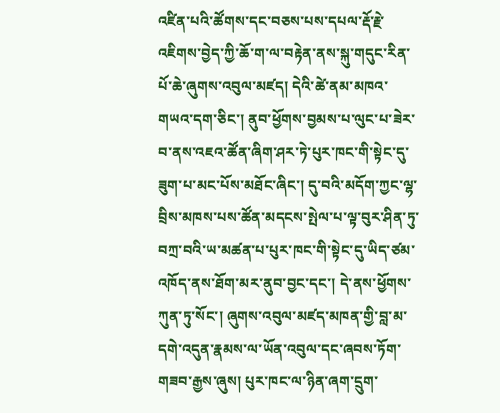འཛིན་པའི་ཚོགས་དང་བཅས་པས་དཔལ་རྡོ་རྗེ་འཇིགས་བྱེད་ཀྱི་ཆོ་ག་ལ་བརྟེན་ནས་སྐུ་གདུང་རིན་པོ་ཆེ་ཞུགས་འབུལ་མཛད། དེའི་ཚེ་ནམ་མཁའ་གཡའ་དག་ཅིང་། ནུབ་ཕྱོགས་བྱམས་པ་ལུང་པ་ཟེར་བ་ནས་འཇའ་ཚོན་ཞིག་ཤར་ཏེ་པུར་ཁང་གི་སྟེང་དུ་ཟུག་པ་མང་པོས་མཐོང་ཞིང་། དུ་བའི་མདོག་ཀྱང་ལྷ་བྲིས་མཁས་པས་ཚོན་མདངས་སྤེལ་པ་ལྟ་བུར་ཤིན་ཏུ་བཀྲ་བའི་ཡ་མཚན་པ་པུར་ཁང་གི་སྟེང་དུ་ཡིད་ཙམ་འཁོད་ནས་ཐོག་མར་ནུབ་བྱང་དང་། དེ་ནས་ཕྱོགས་ཀུན་ཏུ་སོང་། ཞུགས་འབུལ་མཛད་མཁན་གྱི་བླ་མ་དགེ་འདུན་རྣམས་ལ་ཡོན་འབུལ་དང་ཞབས་ཏོག་གཟབ་རྒྱས་ཞུས། པུར་ཁང་ལ་ཉིན་ཞག་དྲུག་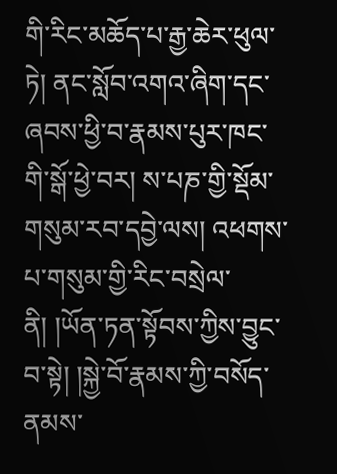གི་རིང་མཆོད་པ་རྒྱ་ཆེར་ཕུལ་ཏེ། ནང་སློབ་འགའ་ཞིག་དང་ཞབས་ཕྱི་བ་རྣམས་པུར་ཁང་གི་སྒོ་ཕྱེ་བར། ས་པཎ་གྱི་སྡོམ་གསུམ་རབ་དབྱེ་ལས། འཕགས་པ་གསུམ་གྱི་རིང་བསྲེལ་ནི། །ཡོན་ཏན་སྟོབས་ཀྱིས་བྱུང་བ་སྟེ། །སྐྱེ་བོ་རྣམས་ཀྱི་བསོད་ནམས་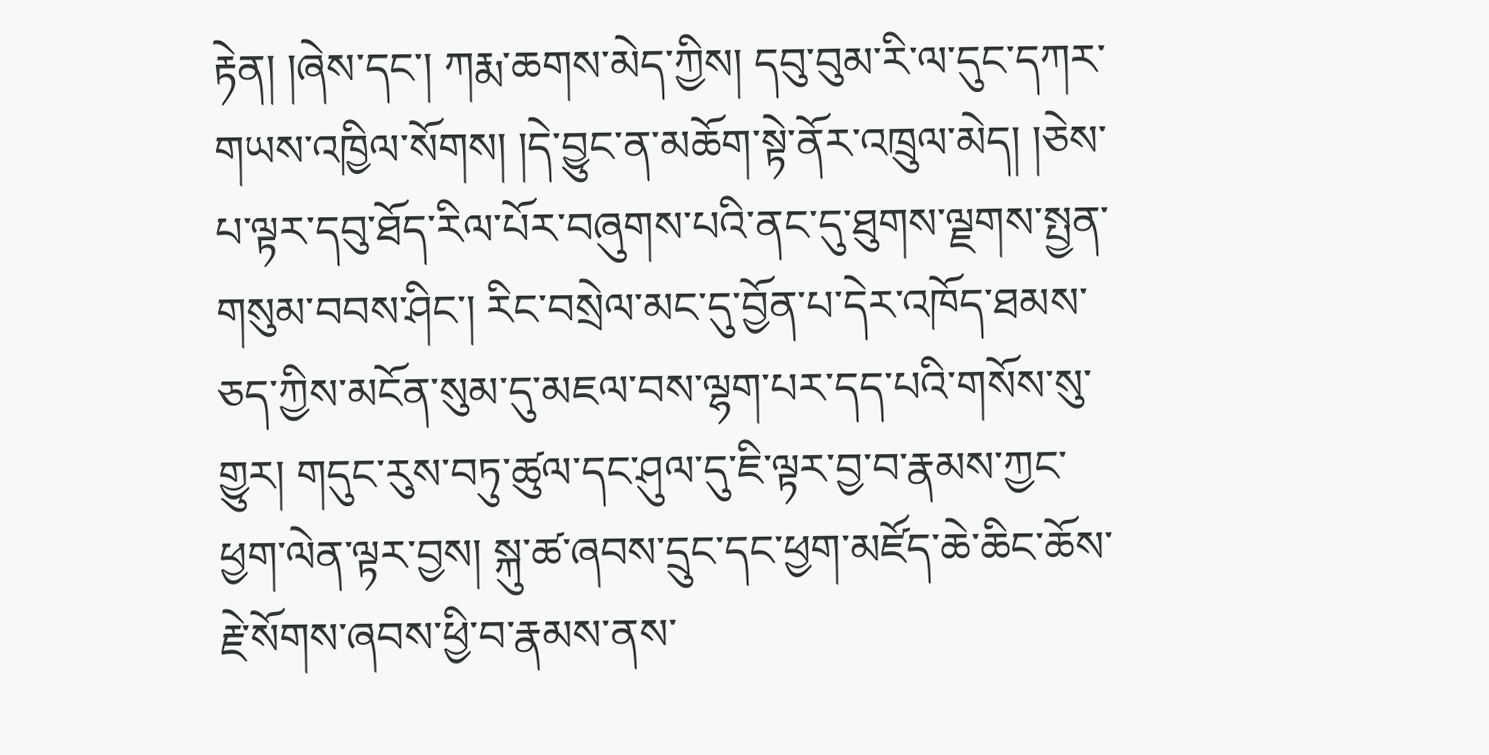རྟེན། །ཞེས་དང་། ཀརྨ་ཆགས་མེད་ཀྱིས། དབུ་བུམ་རི་ལ་དུང་དཀར་གཡས་འཁྱིལ་སོགས། །དེ་བྱུང་ན་མཆོག་སྟེ་ནོར་འཁྲུལ་མེད། །ཅེས་པ་ལྟར་དབུ་ཐོད་རིལ་པོར་བཞུགས་པའི་ནང་དུ་ཐུགས་ལྗགས་སྤྱན་གསུམ་བབས་ཤིང་། རིང་བསྲེལ་མང་དུ་བྱོན་པ་དེར་འཁོད་ཐམས་ཅད་ཀྱིས་མངོན་སུམ་དུ་མཇལ་བས་ལྷག་པར་དད་པའི་གསོས་སུ་གྱུར། གདུང་རུས་བཏུ་ཚུལ་དང་ཤུལ་དུ་ཇི་ལྟར་བྱ་བ་རྣམས་ཀྱང་ཕྱག་ལེན་ལྟར་བྱས། སྐུ་ཚ་ཞབས་དྲུང་དང་ཕྱག་མཛོད་ཆེ་ཆིང་ཆོས་རྗེ་སོགས་ཞབས་ཕྱི་བ་རྣམས་ནས་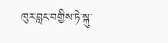ཁུར་བླང་བགྱིས་ཏེ་སྐུ་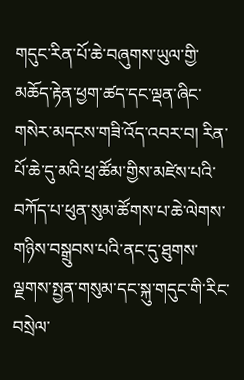གདུང་རིན་པོ་ཆེ་བཞུགས་ཡུལ་གྱི་མཆོད་རྟེན་ཕྱག་ཚད་དང་ལྡན་ཞིང་གསེར་མདངས་གཟི་འོད་འབར་བ། རིན་པོ་ཆེ་དུ་མའི་ཕྲ་ཚོམ་གྱིས་མཛེས་པའི་བཀོད་པ་ཕུན་སུམ་ཚོགས་པ་ཆེ་ལེགས་གཉིས་བསྒྲུབས་པའི་ནང་དུ་ཐུགས་ལྗགས་སྤྱན་གསུམ་དང་སྐུ་གདུང་གི་རིང་བསྲེལ་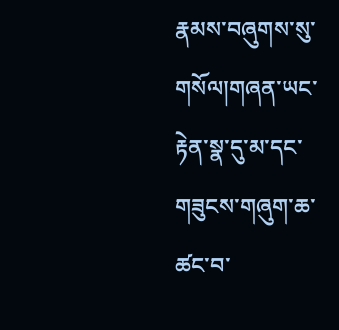རྣམས་བཞུགས་སུ་གསོལ།གཞན་ཡང་རྟེན་སྣ་དུ་མ་དང་གཟུངས་གཞུག་ཆ་ཚང་བ་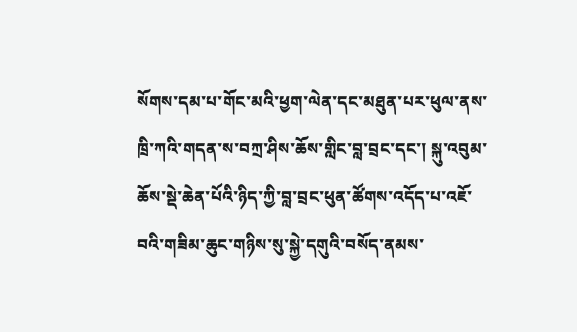སོགས་དམ་པ་གོང་མའི་ཕྱག་ལེན་དང་མཐུན་པར་ཕུལ་ནས་ཁྲི་ཀའི་གདན་ས་བཀྲ་ཤིས་ཆོས་གླིང་བླ་བྲང་དང་། སྐུ་འབུམ་ཆོས་སྡེ་ཆེན་པོའི་ཉིད་ཀྱི་བླ་བྲང་ཕུན་ཚོགས་འདོད་པ་འཇོ་བའི་གཟིམ་ཆུང་གཉིས་སུ་སྐྱེ་དགུའི་བསོད་ནམས་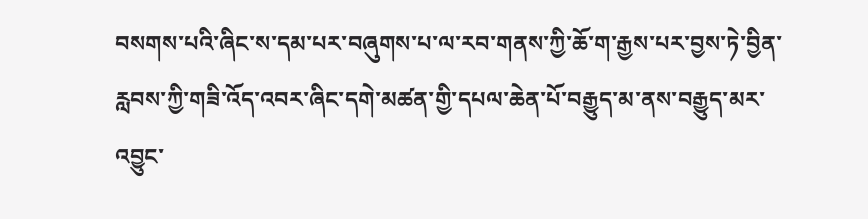བསགས་པའི་ཞིང་ས་དམ་པར་བཞུགས་པ་ལ་རབ་གནས་ཀྱི་ཆོ་ག་རྒྱས་པར་བྱས་ཏེ་བྱིན་རླབས་ཀྱི་གཟི་འོད་འབར་ཞིང་དགེ་མཚན་གྱི་དཔལ་ཆེན་པོ་བརྒྱུད་མ་ནས་བརྒྱུད་མར་འབྱུང་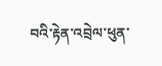བའི་རྟེན་འབྲེལ་ཕུན་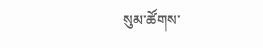སུམ་ཚོགས་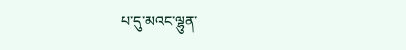པ་དུ་མའང་ལྷུན་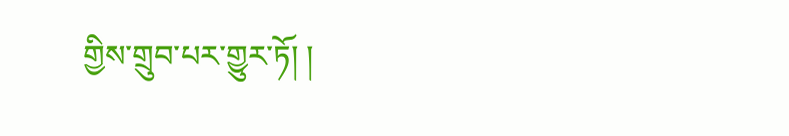གྱིས་གྲུབ་པར་གྱུར་ཏོ། །